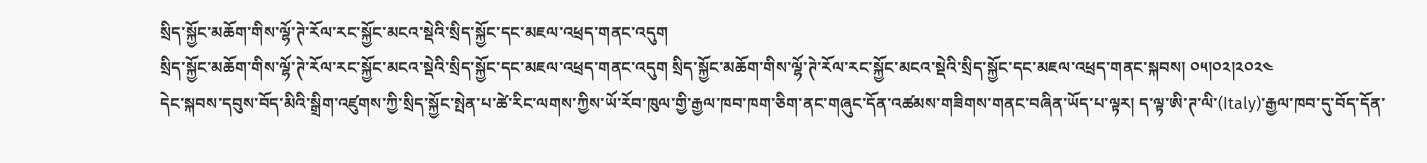སྲིད་སྐྱོང་མཆོག་གིས་ལྷོ་ཊེ་རོལ་རང་སྐྱོང་མངའ་སྡེའི་སྲིད་སྐྱོང་དང་མཇལ་འཕྲད་གནང་འདུག
སྲིད་སྐྱོང་མཆོག་གིས་ལྷོ་ཊེ་རོལ་རང་སྐྱོང་མངའ་སྡེའི་སྲིད་སྐྱོང་དང་མཇལ་འཕྲད་གནང་འདུག སྲིད་སྐྱོང་མཆོག་གིས་ལྷོ་ཊེ་རོལ་རང་སྐྱོང་མངའ་སྡེའི་སྲིད་སྐྱོང་དང་མཇལ་འཕྲད་གནང་སྐབས། ༠༥།༠༢།༢༠༢༤
དེང་སྐབས་དབུས་བོད་མིའི་སྒྲིག་འཛུགས་ཀྱི་སྲིད་སྐྱོང་སྤེན་པ་ཚེ་རིང་ལགས་ཀྱིས་ཡོ་རོབ་ཁུལ་གྱི་རྒྱལ་ཁབ་ཁག་ཅིག་ནང་གཞུང་དོན་འཚམས་གཟིགས་གནང་བཞིན་ཡོད་པ་ལྟར། ད་ལྟ་ཨི་ཊ་ལི་(Italy)་རྒྱལ་ཁབ་དུ་བོད་དོན་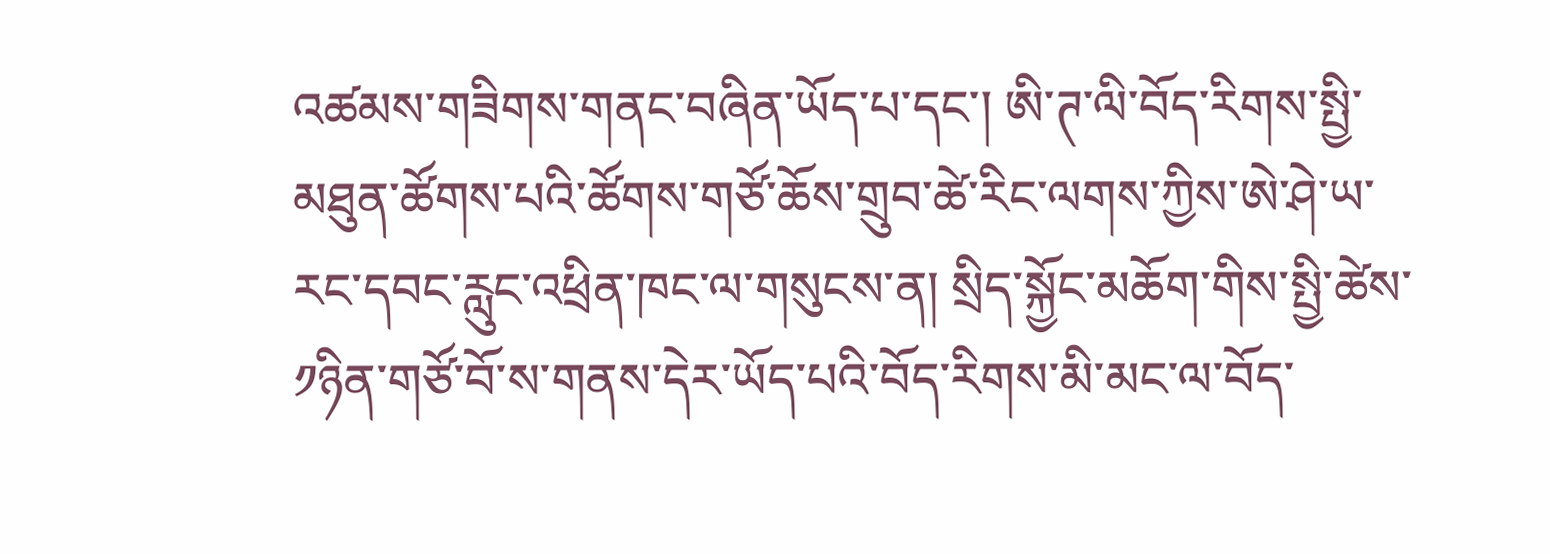འཚམས་གཟིགས་གནང་བཞིན་ཡོད་པ་དང་། ཨི་ཊ་ལི་བོད་རིགས་སྤྱི་མཐུན་ཚོགས་པའི་ཚོགས་གཙོ་ཆོས་གྲུབ་ཚེ་རིང་ལགས་ཀྱིས་ཨེ་ཤེ་ཡ་རང་དབང་རླུང་འཕྲིན་ཁང་ལ་གསུངས་ན། སྲིད་སྐྱོང་མཆོག་གིས་སྤྱི་ཚེས་༡ཉིན་གཙོ་བོ་ས་གནས་དེར་ཡོད་པའི་བོད་རིགས་མི་མང་ལ་བོད་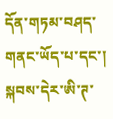དོན་གཏམ་བཤད་གནང་ཡོད་པ་དང་། སྐབས་དེར་ཨི་ཊ་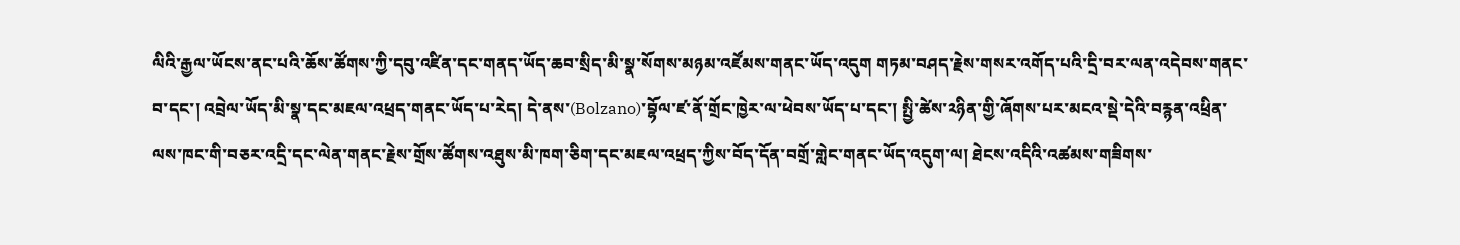ལིའི་རྒྱལ་ཡོངས་ནང་པའི་ཆོས་ཚོགས་ཀྱི་དབུ་འཛིན་དང་གནད་ཡོད་ཆབ་སྲིད་མི་སྣ་སོགས་མཉམ་འཛོམས་གནང་ཡོད་འདུག གཏམ་བཤད་རྗེས་གསར་འགོད་པའི་དྲི་བར་ལན་འདེབས་གནང་བ་དང་། འབྲེལ་ཡོད་མི་སྣ་དང་མཇལ་འཕྲད་གནང་ཡོད་པ་རེད། དེ་ནས་(Bolzano)་བྷོལ་ཛ་ནོ་གྲོང་ཁྱེར་ལ་ཕེབས་ཡོད་པ་དང་། སྤྱི་ཚེས་༢ཉིན་གྱི་ཞོགས་པར་མངའ་སྡེ་དེའི་བརྙན་འཕྲིན་ལས་ཁང་གི་བཅར་འདྲི་དང་ལེན་གནང་རྗེས་གྲོས་ཚོགས་འཐུས་མི་ཁག་ཅིག་དང་མཇལ་འཕྲད་ཀྱིས་བོད་དོན་བགྲོ་གླེང་གནང་ཡོད་འདུག་ལ། ཐེངས་འདིའི་འཚམས་གཟིགས་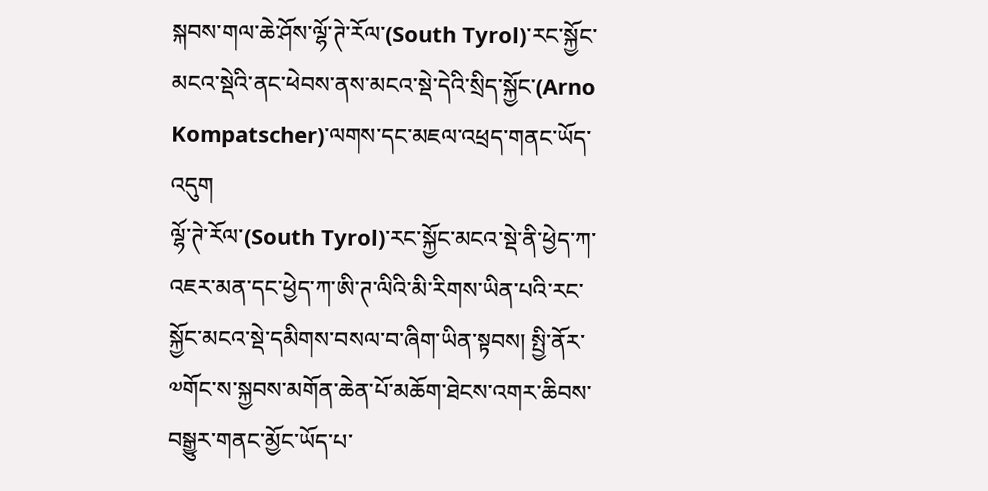སྐབས་གལ་ཆེ་ཤོས་ལྷོ་ཊེ་རོལ་(South Tyrol)་རང་སྐྱོང་མངའ་སྡེའི་ནང་ཕེབས་ནས་མངའ་སྡེ་དེའི་སྲིད་སྐྱོང་(Arno Kompatscher)་ལགས་དང་མཇལ་འཕྲད་གནང་ཡོད་འདུག
ལྷོ་ཊེ་རོལ་(South Tyrol)་རང་སྐྱོང་མངའ་སྡེ་ནི་ཕྱེད་ཀ་འཇར་མན་དང་ཕྱེད་ཀ་ཨི་ཊ་ལིའི་མི་རིགས་ཡིན་པའི་རང་སྐྱོང་མངའ་སྡེ་དམིགས་བསལ་བ་ཞིག་ཡིན་སྟབས། སྤྱི་ནོར་༧གོང་ས་སྐྱབས་མགོན་ཆེན་པོ་མཆོག་ཐེངས་འགར་ཆིབས་བསྒྱུར་གནང་མྱོང་ཡོད་པ་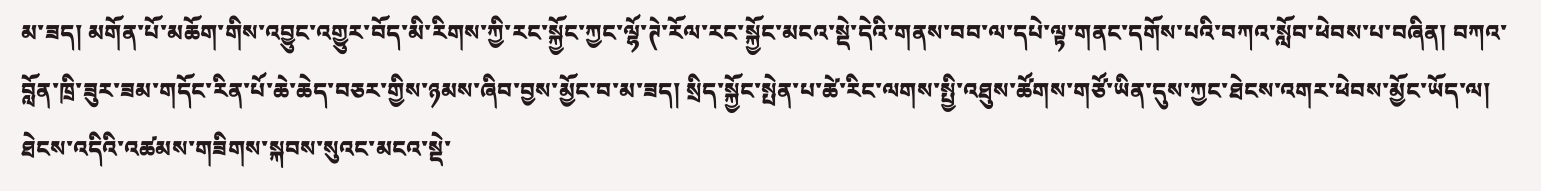མ་ཟད། མགོན་པོ་མཆོག་གིས་འབྱུང་འགྱུར་བོད་མི་རིགས་ཀྱི་རང་སྐྱོང་ཀྱང་ལྷོ་ཊེ་རོལ་རང་སྐྱོང་མངའ་སྡེ་དེའི་གནས་བབ་ལ་དཔེ་ལྟ་གནང་དགོས་པའི་བཀའ་སློབ་ཕེབས་པ་བཞིན། བཀའ་བློན་ཁྲི་ཟུར་ཟམ་གདོང་རིན་པོ་ཆེ་ཆེད་བཅར་གྱིས་ཉམས་ཞིབ་བྱས་མྱོང་བ་མ་ཟད། སྲིད་སྐྱོང་སྤེན་པ་ཚེ་རིང་ལགས་སྤྱི་འཐུས་ཚོགས་གཙོ་ཡིན་དུས་ཀྱང་ཐེངས་འགར་ཕེབས་མྱོང་ཡོད་ལ། ཐེངས་འདིའི་འཚམས་གཟིགས་སྐབས་སུའང་མངའ་སྡེ་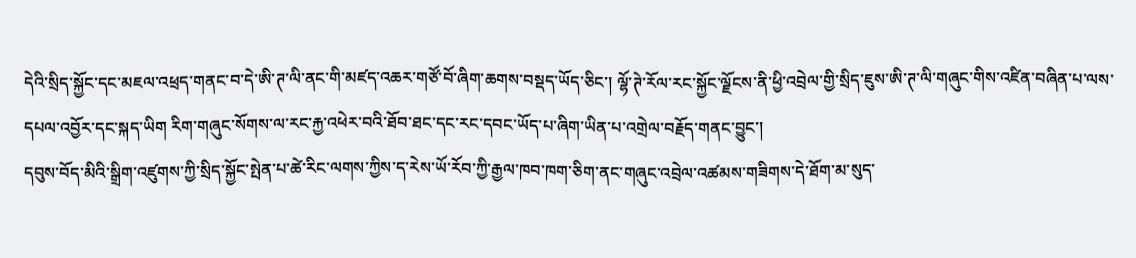དེའི་སྲིད་སྐྱོང་དང་མཇལ་འཕྲད་གནང་བ་དེ་ཨི་ཊ་ལི་ནང་གི་མཛད་འཆར་གཙོ་བོ་ཞིག་ཆགས་བསྡད་ཡོད་ཅིང་། ལྷོ་ཊེ་རོལ་རང་སྐྱོང་ལྗོངས་ནི་ཕྱི་འབྲེལ་གྱི་སྲིད་ཇུས་ཨི་ཊ་ལི་གཞུང་གིས་འཛིན་བཞིན་པ་ལས་དཔལ་འབྱོར་དང་སྐད་ཡིག རིག་གཞུང་སོགས་ལ་རང་རྐྱ་འཕེར་བའི་ཐོབ་ཐང་དང་རང་དབང་ཡོད་པ་ཞིག་ཡིན་པ་འགྲེལ་བརྗོད་གནང་བྱུང་།
དབུས་བོད་མིའི་སྒྲིག་འཛུགས་ཀྱི་སྲིད་སྐྱོང་སྤེན་པ་ཚེ་རིང་ལགས་ཀྱིས་ད་རེས་ཡོ་རོབ་ཀྱི་རྒྱལ་ཁབ་ཁག་ཅིག་ནང་གཞུང་འབྲེལ་འཚམས་གཟིགས་དེ་ཐོག་མ་སུད་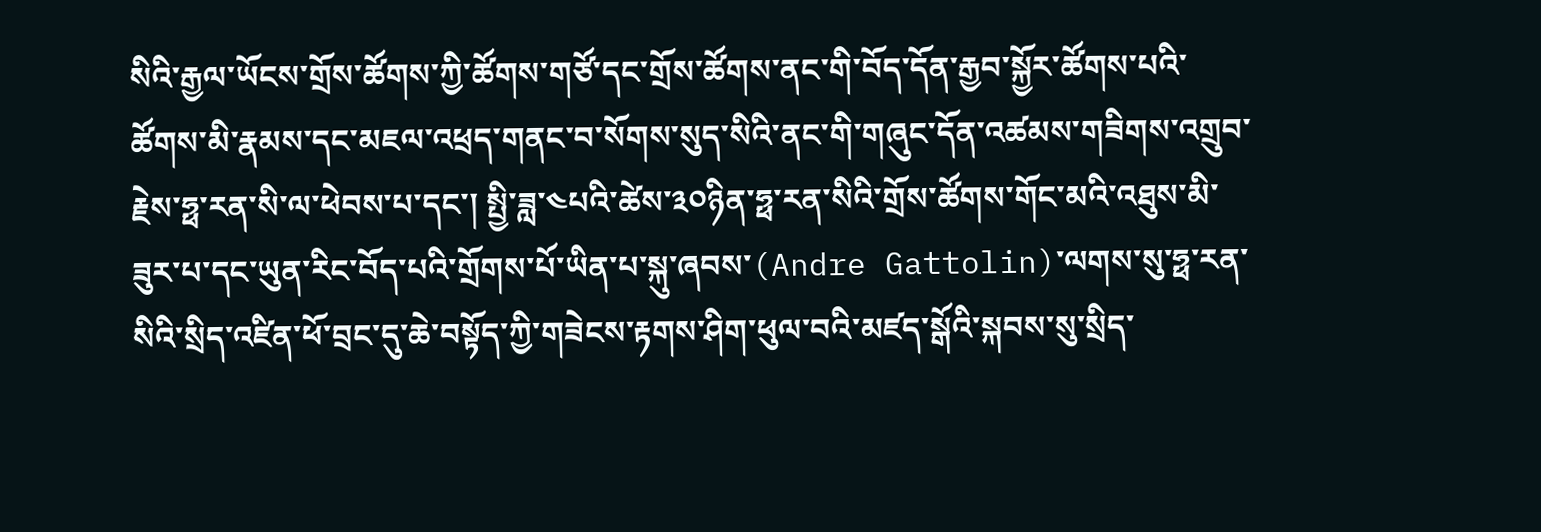སིའི་རྒྱལ་ཡོངས་གྲོས་ཚོགས་ཀྱི་ཚོགས་གཙོ་དང་གྲོས་ཚོགས་ནང་གི་བོད་དོན་རྒྱབ་སྐྱོར་ཚོགས་པའི་ཚོགས་མི་རྣམས་དང་མཇལ་འཕྲད་གནང་བ་སོགས་སུད་སིའི་ནང་གི་གཞུང་དོན་འཚམས་གཟིགས་འགྲུབ་རྗེས་ཧྥ་རན་སི་ལ་ཕེབས་པ་དང་། སྤྱི་ཟླ་༤པའི་ཚེས་༣༠ཉིན་ཧྥ་རན་སིའི་གྲོས་ཚོགས་གོང་མའི་འཐུས་མི་ཟུར་པ་དང་ཡུན་རིང་བོད་པའི་གྲོགས་པོ་ཡིན་པ་སྐུ་ཞབས་(Andre Gattolin)་ལགས་སུ་ཧྥ་རན་སིའི་སྲིད་འཛིན་ཕོ་བྲང་དུ་ཆེ་བསྟོད་ཀྱི་གཟེངས་རྟགས་ཤིག་ཕུལ་བའི་མཛད་སྒོའི་སྐབས་སུ་སྲིད་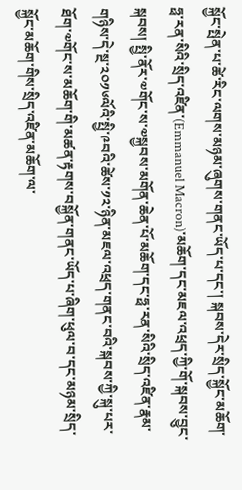སྐྱོང་སྤེན་པ་ཚེ་རིང་ལགས་མཉམ་ཞུགས་གནང་ཡོད་པ་དང་། སྐབས་དེར་སྲིད་སྐྱོང་མཆོག་ཧྥ་རན་སིའི་སྲིད་འཛིན་(Emmanuel Macron)་མཆོག་དང་མཇལ་འཕྲད་ཀྱི་གོ་སྐབས་བྱུང་སྐབས། སྤྱི་ནོར་༧གོང་ས་༧སྐྱབས་མགོན་ཆེན་པོ་མཆོག་དང་ཧྥ་རན་སིའི་སྲིད་འཛིན་རྣམ་གཉིས་དེ་སྔ་༢༠༡༦ལོའི་སྤྱི་༩བའི་ཚེས་༡༢་ཉིན་མཇལ་འཕྲད་གནང་བའི་སྐབས་ཀྱི་སྐུ་པར་ཐོག་༧གོང་ས་མཆོག་གི་མཚན་རྟགས་བསྐྱོན་གནང་ཡོད་པ་ཞིག་ཕུལ་བ་དང་མཉམ་སྲིད་སྐྱོང་མཆོག་གིས་སྲིད་འཛིན་མཆོག་ལ་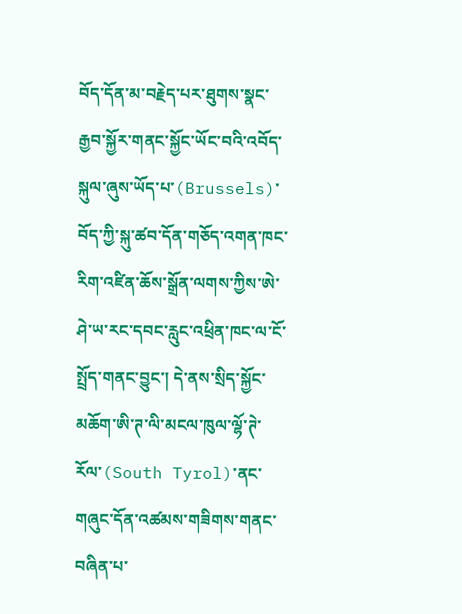བོད་དོན་མ་བརྗེད་པར་ཐུགས་སྣང་རྒྱབ་སྐྱོར་གནང་སྐྱོང་ཡོང་བའི་འབོད་སྐུལ་ཞུས་ཡོད་པ་(Brussels)་བོད་ཀྱི་སྐུ་ཚབ་དོན་གཅོད་འགན་ཁང་རིག་འཛིན་ཆོས་སྒྲོན་ལགས་ཀྱིས་ཨེ་ཤེ་ཡ་རང་དབང་རླུང་འཕྲིན་ཁང་ལ་ངོ་སྤྲོད་གནང་བྱུང་། དེ་ནས་སྲིད་སྐྱོང་མཆོག་ཨི་ཊ་ལི་མངལ་ཁུལ་ལྷོ་ཊེ་རོལ་(South Tyrol)་ནང་གཞུང་དོན་འཚམས་གཟིགས་གནང་བཞིན་པ་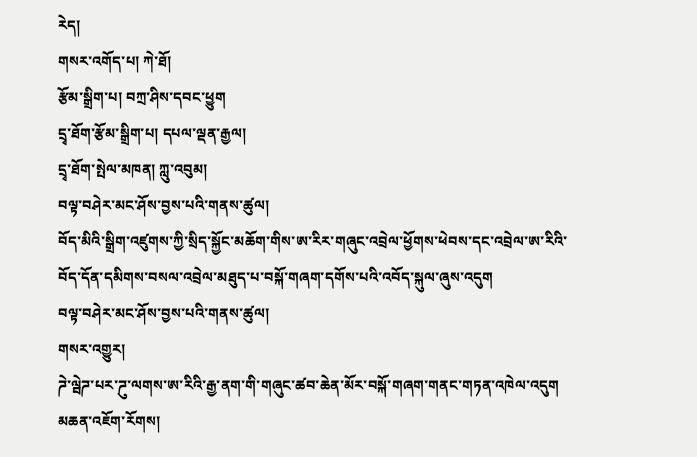རེད།
གསར་འགོད་པ། ཀེ་ཐོ།
རྩོམ་སྒྲིག་པ། བཀྲ་ཤིས་དབང་ཕྱུག
དྲྭ་ཐོག་རྩོམ་སྒྲིག་པ། དཔལ་ལྡན་རྒྱལ།
དྲྭ་ཐོག་སྤེལ་མཁན། ཀླུ་འབུམ།
བལྟ་བཤེར་མང་ཤོས་བྱས་པའི་གནས་ཚུལ།
བོད་མིའི་སྒྲིག་འཛུགས་ཀྱི་སྲིད་སྐྱོང་མཆོག་གིས་ཨ་རིར་གཞུང་འབྲེལ་ཕྱོགས་ཕེབས་དང་འབྲེལ་ཨ་རིའི་བོད་དོན་དམིགས་བསལ་འབྲེལ་མཐུད་པ་བསྐོ་གཞག་དགོས་པའི་འབོད་སྐུལ་ཞུས་འདུག
བལྟ་བཤེར་མང་ཤོས་བྱས་པའི་གནས་ཚུལ།
གསར་འགྱུར།
ཌེ་ལྦེཌ་པར་ཌུ་ལགས་ཨ་རིའི་རྒྱ་ནག་གི་གཞུང་ཚབ་ཆེན་མོར་བསྐོ་གཞག་གནང་གཏན་འཁེལ་འདུག
མཆན་འཇོག་རོགས།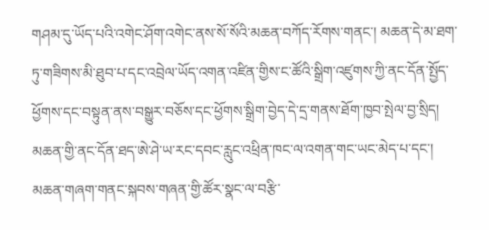གཤམ་དུ་ཡོད་པའི་འགེང་ཤོག་འགེང་ནས་སོ་སོའི་མཆན་བཀོད་རོགས་གནང་། མཆན་དེ་མ་ཐག་ཏུ་གཟིགས་མི་ཐུབ་པ་དང་འབྲེལ་ཡོད་འགན་འཛིན་གྱིས་ང་ཚོའི་སྒྲིག་འཛུགས་ཀྱི་ནང་དོན་སྤྱོད་ཕྱོགས་དང་བསྟུན་ནས་བསྒྱུར་བཅོས་དང་ཕྱོགས་སྒྲིག་བྱེད་དེ་དྲ་གནས་ཐོག་ཁྱབ་སྤེལ་བྱ་སྲིད། མཆན་གྱི་ནང་དོན་ཐད་ཨེ་ཤེ་ཡ་རང་དབང་རླུང་འཕྲིན་ཁང་ལ་འགན་གང་ཡང་མེད་པ་དང་། མཆན་གཞག་གནང་སྐབས་གཞན་གྱི་ཚོར་སྣང་ལ་བརྩི་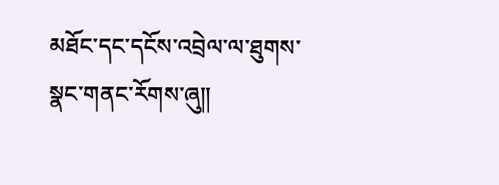མཐོང་དང་དངོས་འབྲེལ་ལ་ཐུགས་སྣང་གནང་རོགས་ཞུ༎